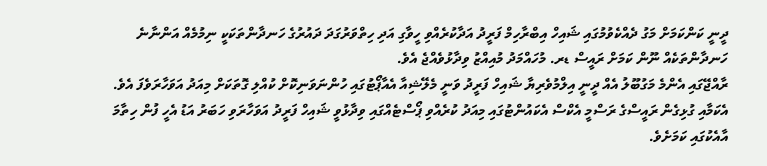ދީނީ ކަންކަމަށް މަގު ދެއްކެވުމުގައި ޝައިހް އިބްރާހިމް ފަރީދު އަދާކުރެއްވި ހީވާގި އަދި ހިތްވަރުގަދަ ދައުރުގެ ހަނދާންތަކަކީ ނިމުމެއް އަންނާނެ ހަނދާންތަކެއް ނޫން ކަމަށް ރައީސް ޑރ. މުހައްމަދު މުއިއްޒު ވިދާޅުވެއްޖެ އެވެ.
ރާއްޖޭގައި އެންމެ މަގުބޫލު އެއް ދީނީ އިލްމުވެރިޔާ ޝައިހް ފަރީދު ވަނީ މެލޭޝިއާ އެއާޕޯޓުގައި ހުންނަވަނިކޮށް ކުއްލި ގޮތަކަށް މިއަދު އަވަހާރަވެފަ އެވެ.
އެކަމާއި ގުޅިގެން ރައީސްގެ ރަސްމީ އެކްސް އެކައުންޓުގައި މިއަދު ކުރެއްވި ޕޯސްޓެއްގައި ވިދާޅުވީ ޝައިހް ފަރީދު އަވަހާރަވި ހަބަރު އަޑު އެހީ ފުން ހިތާމަ އާއެކުގައި ކަމަށެވެ.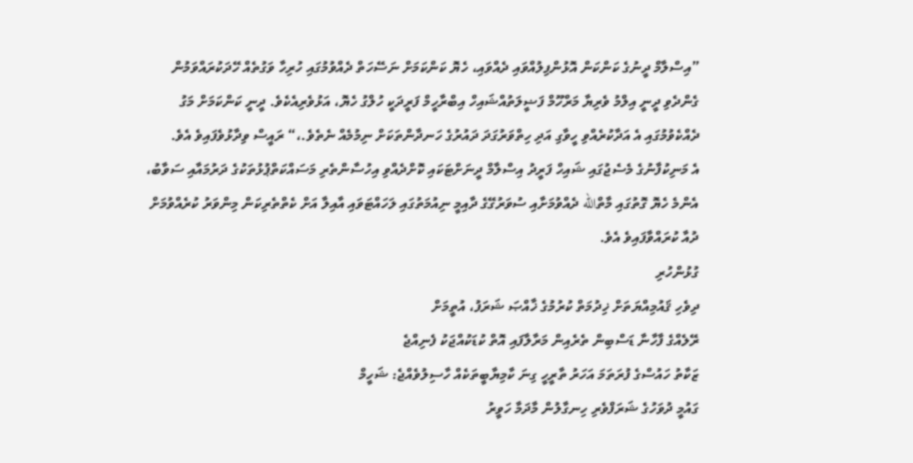”އިސްލާމް ދީނުގެ ކަންކަން އޮޅުންފިލުއްވައި ދެއްވައި، ހެޔޮ ކަންކަމަށް ނަސޭހަތް ދެއްވުމުގައި ހުރިހާ ވަގުތެއް ހޭދަކުރައްވަމުން ގެންދެވި ދީނީ އިލްމު ވެރިޔާ މަރްހޫމް ފަޟީލަތުއްޝައިހް އިބްރާހީމް ފަރީދަކީ ހުލްގު ހެޔޮ، އަޅުވެރިއެކެވެ. ދީނީ ކަންކަމަށް މަގު ދެއްކެވުމުގައި އެ އަދާކުރެއްވި ހީވާގި އަދި ހިތްވަރުގަދަ ދައުރުގެ ހަނދާންތަކަށް ނިމުމެއް ނެތެވެ.،“ ރައީސް ވިދާޅުވެފައިވެ އެވެ.
އެ މަނިކުފާނުގެ މެސެޖުގައި ޝައިހް ފަރީދު އިސްލާމް ދީނަށްޓަކައި ކޮށްދެއްވި އިހުސާންތެރި މަސައްކަތްޕުޅުތަކުގެ ދަރުމައާއި ސަވާބު، އެންމެ ހެޔޮ ގޮތުގައި މާތްالله ދެއްވުމަށާއި ސުވަރުގޭގެ ދާއިމީ ނިއުމަތުގައި ލަހައްޓަވައި އާއިލާ އަށް ކެތްތެރިކަން މިންވަރު ކުރެއްވުމަށް ދުއާ ކުރައްވާފައިވެ އެވެ.
ގުޅުންހުރި
ދިވެހި ޤައުމިއްޔަތަށް ޚިދުމަތް ކުރުމުގެ ޚާއްޞަ ޝަރަފު، އުތީމަށް
ރޭލެއްގެ ފާހާނާ ޑަސްބިން ތެރެއިން މަރާލާފައި އޮތް ކުޑަކުއްޖަކު ފެނިއްޖެ
ޒަކާތު ހައުސްގެ ފުރަތަމަ އަހަރު ތާރީހީ ގިނަ ކާމިޔާބީތަކެއް ހާސިލުވެއްޖެ: ޝަހީމް
ގައުމީ ދުވަހުގެ ޝަރަފްވެރި ހިނގާލުން މާދަމާ ހަވީރު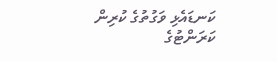ކަނޑައެޅި ވަގުތުގެ ކުރިން ކަރަންޓުގެ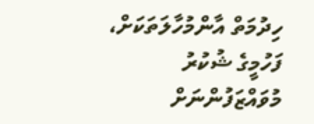ހިދުމަތް އާންމުހާލަތަކަށް، ފަހުމީގެ ޝުކުރު މުވައްޒަފުންނަށް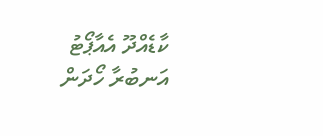ކާޑެއްދޫ އެއާޕޯޓު އަނބުރާ ހޯދަން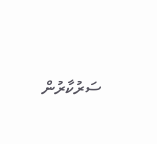ސަރުކާރުން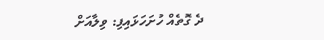ދެ ގޮތެއް ހުށަހަޅައިފި: ވިލާއަށް